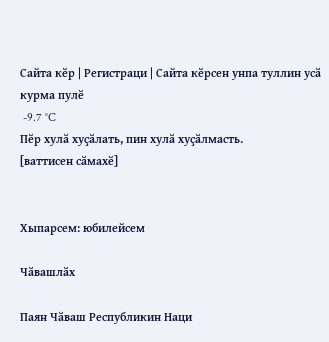Сайта кӗр | Регистраци | Сайта кӗрсен унпа туллин усӑ курма пулӗ
 -9.7 °C
Пӗр хулӑ хуҫӑлать, пин хулӑ хуҫӑлмасть.
[ваттисен сӑмахӗ]


Хыпарсем: юбилейсем

Чӑвашлӑх

Паян Чӑваш Республикин Наци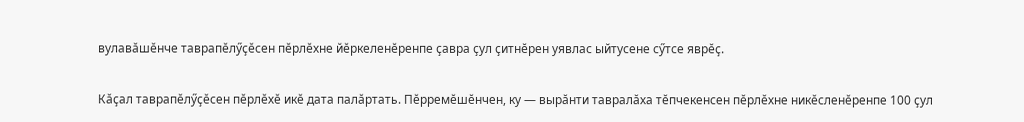вулавӑшӗнче таврапӗлӳҫӗсен пӗрлӗхне йӗркеленӗренпе ҫавра ҫул ҫитнӗрен уявлас ыйтусене сӳтсе яврӗҫ.

Кӑҫал таврапӗлӳҫӗсен пӗрлӗхӗ икӗ дата палӑртать. Пӗрремӗшӗнчен, ку — вырӑнти тавралӑха тӗпчекенсен пӗрлӗхне никӗсленӗренпе 100 ҫул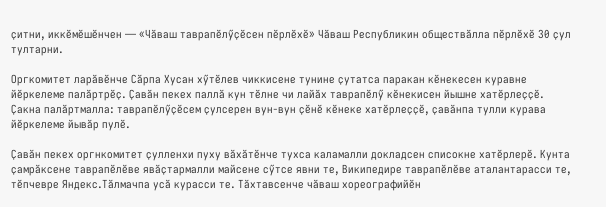ҫитни, иккӗмӗшӗнчен — «Чӑваш таврапӗлӳҫӗсен пӗрлӗхӗ» Чӑваш Республикин обществӑлла пӗрлӗхӗ 30 ҫул тултарни.

Оргкомитет ларӑвӗнче Сӑрпа Хусан хӳтӗлев чиккисене тунине ҫутатса паракан кӗнекесен куравне йӗркелеме палӑртрӗҫ. Ҫавӑн пекех паллӑ кун тӗлне чи лайӑх таврапӗлӳ кӗнекисен йышне хатӗрлеҫҫӗ. Ҫакна палӑртмалла: таврапӗлӳҫӗсем ҫулсерен вун-вун ҫӗнӗ кӗнеке хатӗрлеҫҫӗ, ҫавӑнпа тулли курава йӗркелеме йывӑр пулӗ.

Ҫавӑн пекех оргнкомитет ҫулленхи пуху вӑхӑтӗнче тухса каламалли докладсен списокне хатӗрлерӗ. Кунта ҫамрӑксене таврапӗлӗве явӑҫтармалли майсене сӳтсе явни те, Википедире таврапӗлӗве аталантарасси те, тӗпчевре Яндекс.Тӑлмачпа усӑ курасси те. Тӑхтавсенче чӑваш хореографийӗн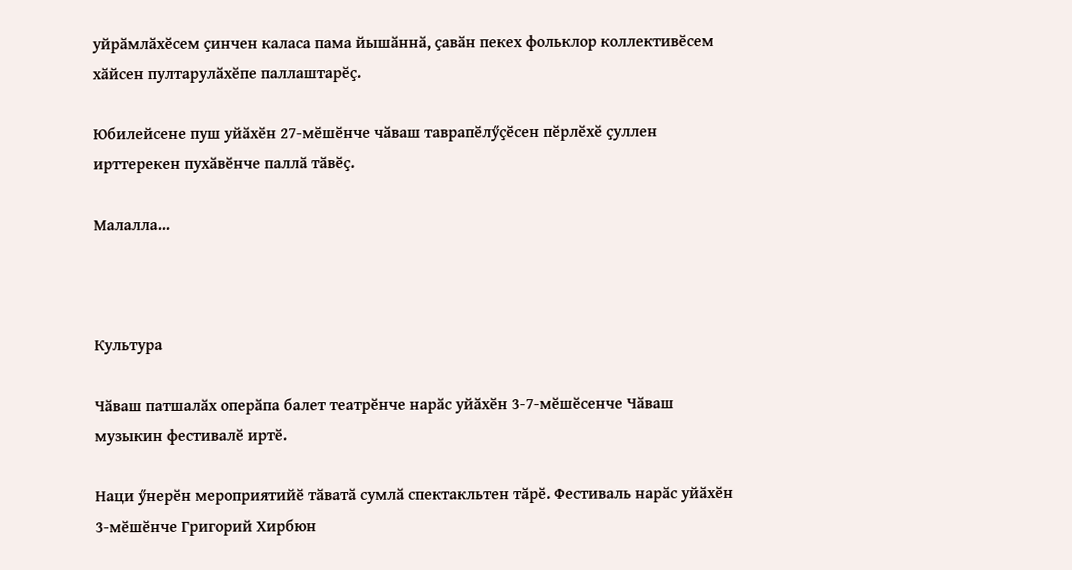уйрӑмлӑхӗсем ҫинчен каласа пама йышӑннӑ, ҫавӑн пекех фольклор коллективӗсем хӑйсен пултарулӑхӗпе паллаштарӗҫ.

Юбилейсене пуш уйӑхӗн 27-мӗшӗнче чӑваш таврапӗлӳҫӗсен пӗрлӗхӗ ҫуллен ирттерекен пухӑвӗнче паллӑ тӑвӗҫ.

Малалла...



Культура

Чӑваш патшалӑх оперӑпа балет театрӗнче нарӑс уйӑхӗн 3-7-мӗшӗсенче Чӑваш музыкин фестивалӗ иртӗ.

Наци ӳнерӗн мероприятийӗ тӑватӑ сумлӑ спектакльтен тӑрӗ. Фестиваль нарӑс уйӑхӗн 3-мӗшӗнче Григорий Хирбюн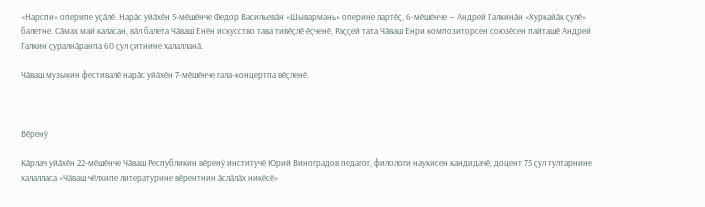«Нарспи» оперипе уҫӑлӗ. Нарӑс уйӑхӗн 5-мӗшӗнче Федор Васильевӑн «Шывармань» оперине лартӗҫ, 6-мӗшӗнче — Андрей Галкинӑн «Хуркайӑк ҫулӗ» балетне. Сӑмах май каласан, вӑл балета Чӑваш Енӗн искусство тава тивӗҫлӗ ӗҫченӗ, Раҫҫей тата Чӑваш Енри композиторсен союзӗсен пайташӗ Андрей Галкин ҫуралнӑранпа 60 ҫул ҫитнине халалланӑ.

Чӑваш музыкин фестивалӗ нарӑс уйӑхӗн 7-мӗшӗнче гала-концертпа вӗҫленӗ.



Вӗренӳ

Кӑрлач уйӑхӗн 22-мӗшӗнче Чӑваш Республикин вӗренӳ институчӗ Юрий Виноградов педагог, филологи наукисен кандидачӗ, доцент 75 ҫул тултарнине халалласа «Чӑваш чӗлхипе литературине вӗрентнин ӑслӑлӑх никӗсӗ»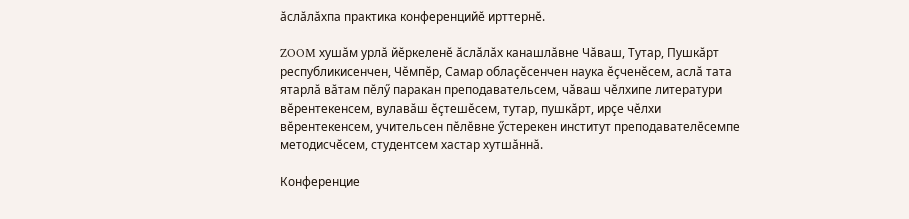ӑслӑлӑхпа практика конференцийӗ ирттернӗ.

ZOOM хушӑм урлӑ йӗркеленӗ ӑслӑлӑх канашлӑвне Чӑваш, Тутар, Пушкӑрт республикисенчен, Чӗмпӗр, Самар облаҫӗсенчен наука ӗҫченӗсем, аслӑ тата ятарлӑ вӑтам пӗлӳ паракан преподавательсем, чӑваш чӗлхипе литератури вӗрентекенсем, вулавӑш ӗҫтешӗсем, тутар, пушкӑрт, ирҫе чӗлхи вӗрентекенсем, учительсен пӗлӗвне ӳстерекен институт преподавателӗсемпе методисчӗсем, студентсем хастар хутшӑннӑ.

Конференцие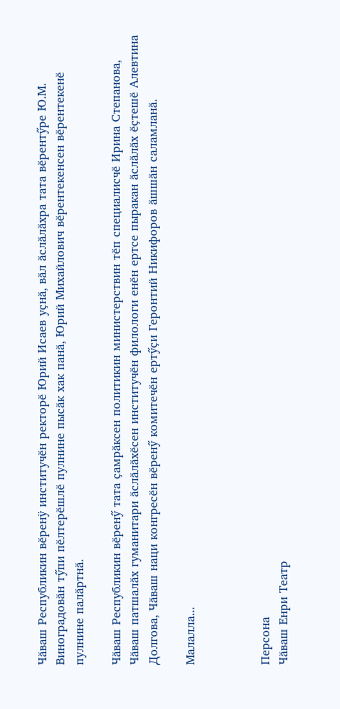Чӑваш Республикин вӗренӱ институчӗн ректорӗ Юрий Исаев уҫнӑ, вӑл ӑслӑлӑхра тата вӗрентӳре Ю.М. Виноградовӑн тӳпи пӗлтерӗшлӗ пулнине пысӑк хак панӑ, Юрий Михайлович вӗрентекенсен вӗрентекенӗ пулнине палӑртнӑ.

Чӑваш Республикин вӗренӳ тата ҫамрӑксен политикин министерствин тӗп специалисчӗ Ирина Степанова, Чӑваш патшалӑх гуманитари ӑслӑлӑхӗсен институчӗн филологи енӗн ертсе пыракан ӑслӑлӑх ӗҫтешӗ Алевтина Долгова, Чӑваш наци конгресӗн вӗренӳ комитечӗн ертӳҫи Геронтий Никифоров ӑшшӑн саламланӑ.

Малалла...



Персона
Чӑваш Енри Театр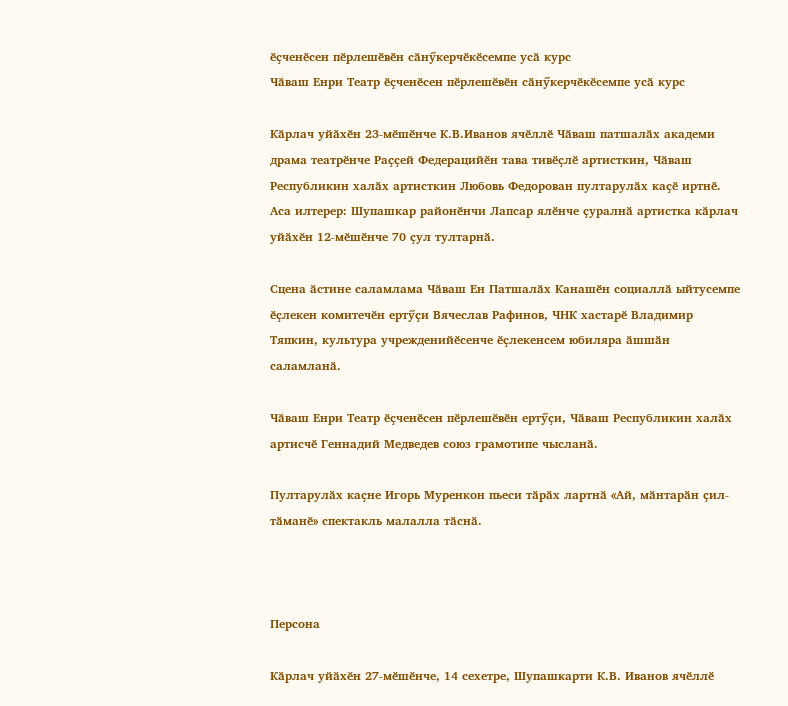ӗҫченӗсен пӗрлешӗвӗн сӑнӳкерчӗкӗсемпе усӑ курс
Чӑваш Енри Театр ӗҫченӗсен пӗрлешӗвӗн сӑнӳкерчӗкӗсемпе усӑ курс

Кӑрлач уйӑхӗн 23-мӗшӗнче К.В.Иванов ячӗллӗ Чӑваш патшалӑх академи драма театрӗнче Раҫҫей Федерацийӗн тава тивӗҫлӗ артисткин, Чӑваш Республикин халӑх артисткин Любовь Федорован пултарулӑх каҫӗ иртнӗ. Аса илтерер: Шупашкар районӗнчи Лапсар ялӗнче ҫуралнӑ артистка кӑрлач уйӑхӗн 12-мӗшӗнче 70 ҫул тултарнӑ.

Сцена ӑстине саламлама Чӑваш Ен Патшалӑх Канашӗн социаллӑ ыйтусемпе ӗҫлекен комитечӗн ертӳҫи Вячеслав Рафинов, ЧНК хастарӗ Владимир Тяпкин, культура учрежденийӗсенче ӗҫлекенсем юбиляра ӑшшӑн саламланӑ.

Чӑваш Енри Театр ӗҫченӗсен пӗрлешӗвӗн ертӳҫи, Чӑваш Республикин халӑх артисчӗ Геннадий Медведев союз грамотипе чысланӑ.

Пултарулӑх каҫне Игорь Муренкон пьеси тӑрӑх лартнӑ «Ай, мӑнтарӑн ҫил-тӑманӗ» спектакль малалла тӑснӑ.



Персона

Кӑрлач уйӑхӗн 27-мӗшӗнче, 14 сехетре, Шупашкарти К.В. Иванов ячӗллӗ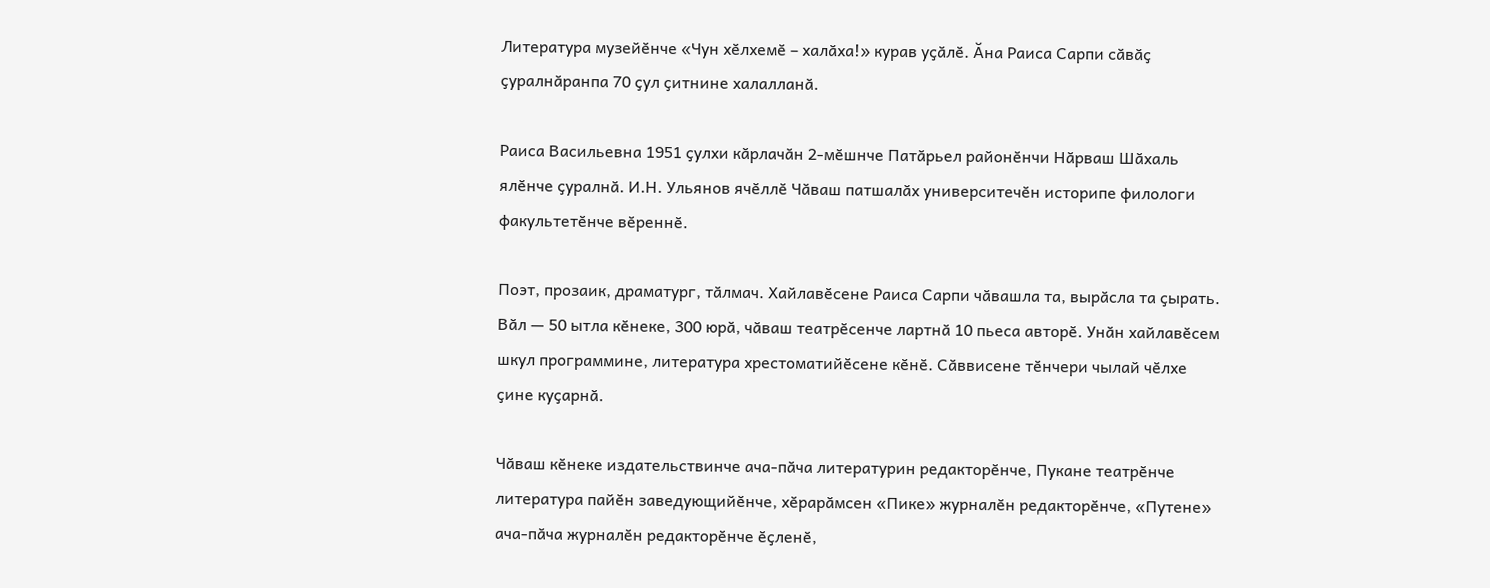Литература музейӗнче «Чун хӗлхемӗ – халӑха!» курав уҫӑлӗ. Ӑна Раиса Сарпи сӑвӑҫ ҫуралнӑранпа 70 ҫул ҫитнине халалланӑ.

Раиса Васильевна 1951 ҫулхи кӑрлачӑн 2-мӗшнче Патӑрьел районӗнчи Нӑрваш Шӑхаль ялӗнче ҫуралнӑ. И.Н. Ульянов ячӗллӗ Чӑваш патшалӑх университечӗн историпе филологи факультетӗнче вӗреннӗ.

Поэт, прозаик, драматург, тӑлмач. Хайлавӗсене Раиса Сарпи чӑвашла та, вырӑсла та ҫырать. Вӑл — 50 ытла кӗнеке, 300 юрӑ, чӑваш театрӗсенче лартнӑ 10 пьеса авторӗ. Унӑн хайлавӗсем шкул программине, литература хрестоматийӗсене кӗнӗ. Сӑввисене тӗнчери чылай чӗлхе ҫине куҫарнӑ.

Чӑваш кӗнеке издательствинче ача-пӑча литературин редакторӗнче, Пукане театрӗнче литература пайӗн заведующийӗнче, хӗрарӑмсен «Пике» журналӗн редакторӗнче, «Путене» ача-пӑча журналӗн редакторӗнче ӗҫленӗ,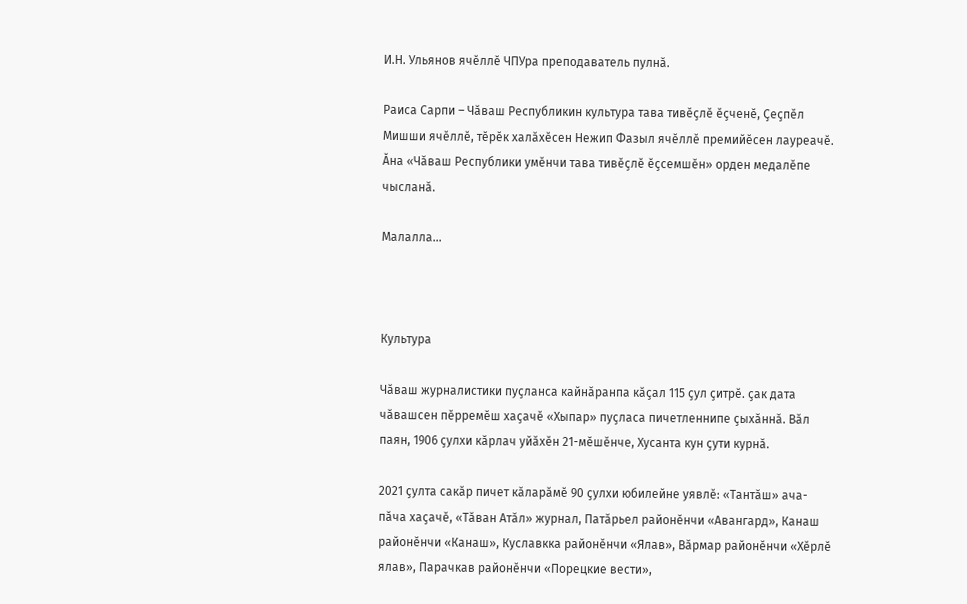И.Н. Ульянов ячӗллӗ ЧПУра преподаватель пулнӑ.

Раиса Сарпи – Чӑваш Республикин культура тава тивӗҫлӗ ӗҫченӗ, Ҫеҫпӗл Мишши ячӗллӗ, тӗрӗк халӑхӗсен Нежип Фазыл ячӗллӗ премийӗсен лауреачӗ. Ӑна «Чӑваш Республики умӗнчи тава тивӗҫлӗ ӗҫсемшӗн» орден медалӗпе чысланӑ.

Малалла...



Культура

Чӑваш журналистики пуҫланса кайнӑранпа кӑҫал 115 ҫул ҫитрӗ. ҫак дата чӑвашсен пӗрремӗш хаҫачӗ «Хыпар» пуҫласа пичетленнипе ҫыхӑннӑ. Вӑл паян, 1906 ҫулхи кӑрлач уйӑхӗн 21-мӗшӗнче, Хусанта кун ҫути курнӑ.

2021 ҫулта сакӑр пичет кӑларӑмӗ 90 ҫулхи юбилейне уявлӗ: «Тантӑш» ача-пӑча хаҫачӗ, «Тӑван Атӑл» журнал, Патӑрьел районӗнчи «Авангард», Канаш районӗнчи «Канаш», Куславкка районӗнчи «Ялав», Вӑрмар районӗнчи «Хӗрлӗ ялав», Парачкав районӗнчи «Порецкие вести»,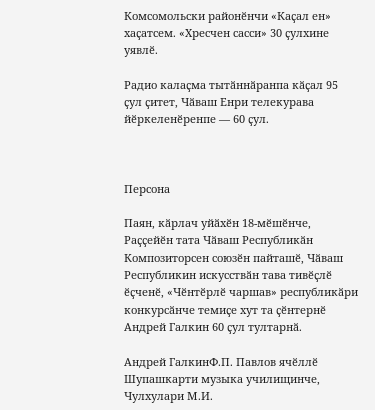Комсомольски районӗнчи «Каҫал ен» хаҫатсем. «Хресчен сасси» 30 ҫулхине уявлӗ.

Радио калаҫма тытӑннӑранпа кӑҫал 95 ҫул ҫитет, Чӑваш Енри телекурава йӗркеленӗренпе — 60 ҫул.



Персона

Паян, кӑрлач уйӑхӗн 18-мӗшӗнче, Раҫҫейӗн тата Чӑваш Республикӑн Композиторсен союзӗн пайташӗ, Чӑваш Республикин искусствӑн тава тивӗҫлӗ ӗҫченӗ, «Чӗнтӗрлӗ чаршав» республикӑри конкурсӑнче темиҫе хут та ҫӗнтернӗ Андрей Галкин 60 ҫул тултарнӑ.

Андрей ГалкинФ.П. Павлов ячӗллӗ Шупашкарти музыка училищинче, Чулхулари М.И.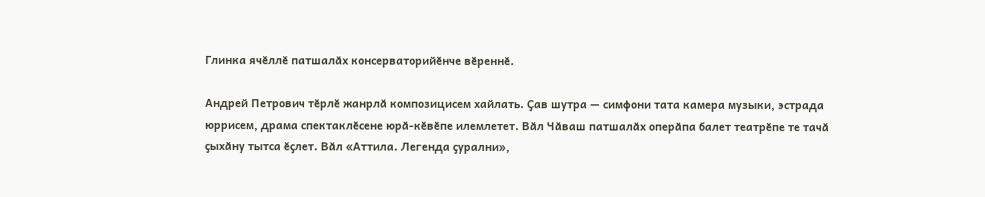Глинка ячӗллӗ патшалӑх консерваторийӗнче вӗреннӗ.

Андрей Петрович тӗрлӗ жанрлӑ композицисем хайлать. Ҫав шутра — симфони тата камера музыки, эстрада юррисем, драма спектаклӗсене юрӑ-кӗвӗпе илемлетет. Вӑл Чӑваш патшалӑх оперӑпа балет театрӗпе те тачӑ ҫыхӑну тытса ӗҫлет. Вӑл «Аттила. Легенда ҫурални»,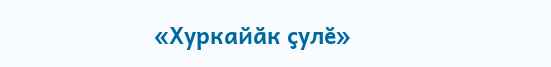«Хуркайӑк ҫулӗ»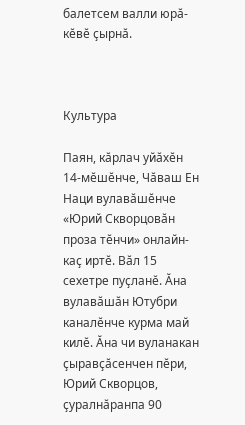балетсем валли юрӑ-кӗвӗ ҫырнӑ.



Культура

Паян, кӑрлач уйӑхӗн 14-мӗшӗнче, Чӑваш Ен Наци вулавӑшӗнче «Юрий Скворцовӑн проза тӗнчи» онлайн-каҫ иртӗ. Вӑл 15 сехетре пуҫланӗ. Ӑна вулавӑшӑн Ютубри каналӗнче курма май килӗ. Ӑна чи вуланакан ҫыравҫӑсенчен пӗри, Юрий Скворцов, ҫуралнӑранпа 90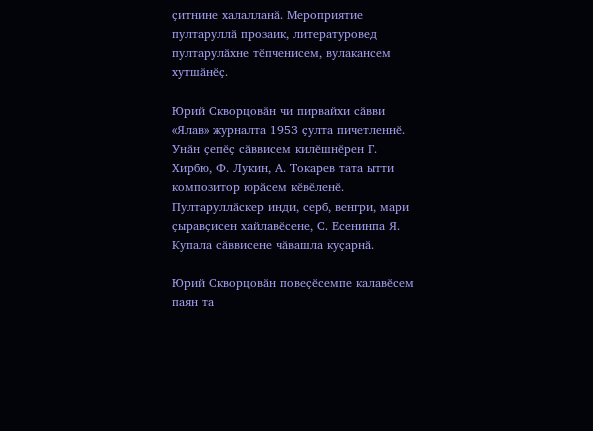ҫитнине халалланӑ. Мероприятие пултаруллӑ прозаик, литературовед пултарулӑхне тӗпченисем, вулакансем хутшӑнӗҫ.

Юрий Скворцовӑн чи пирвайхи сӑвви «Ялав» журналта 1953 ҫулта пичетленнӗ. Унӑн ҫепӗҫ сӑввисем килӗшнӗрен Г. Хирбю, Ф. Лукин, А. Токарев тата ытти композитор юрӑсем кӗвӗленӗ. Пултаруллӑскер инди, серб, венгри, мари ҫыравҫисен хайлавӗсене, С. Есенинпа Я. Купала сӑввисене чӑвашла куҫарнӑ.

Юрий Скворцовӑн повеҫӗсемпе калавӗсем паян та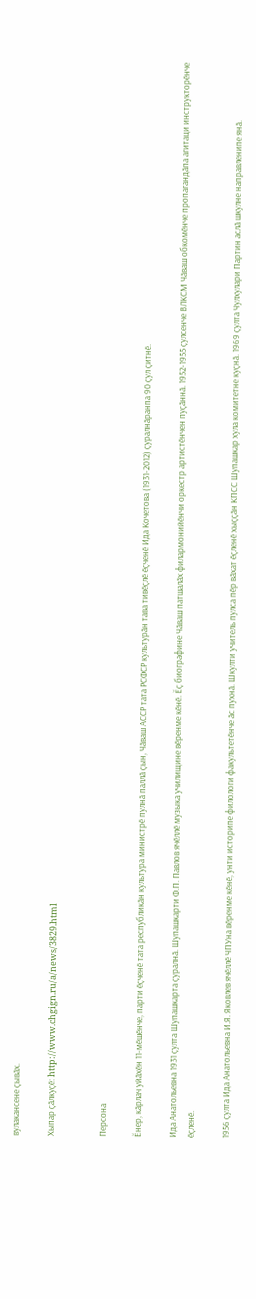вулакансене ҫывӑх.

Хыпар ҫӑлкуҫӗ: http://www.chgign.ru/a/news/3829.html


Персона

Ӗнер, кӑрлач уйӑхӗн 11-мӗшӗнче, парти ӗҫченӗ тата республикӑн культура министрӗ пулнӑ паллӑ ҫын, Чӑваш АССР тата РСФСР культурӑн тава тивӗҫлӗ ӗҫченӗ Ида Кочетова (1931-2012) ҫуралнӑранпа 90 ҫул ҫитнӗ.

Ида Анатольевна 1931 ҫулта Шупашкарта ҫуралнӑ. Шупашкарти Ф.П. Павлов ячӗллӗ музыка училищине вӗренме кӗнӗ. Ӗҫ биографине Чӑваш патшалӑх филармонийӗнчи оркестр артистӗнчен пуҫӑннӑ. 1952-1955 ҫулсенче ВЛКСМ Чӑваш обкомӗнче пропагандӑпа агитаци инструкторӗнче ӗҫленӗ.

1956 ҫулта Ида Анатольевна И.Я. Яковлев ячӗллӗ ЧПУна вӗренме кӗнӗ, унти историпе филологи факультетӗнче ӑс пухнӑ. Шкулти учитель пулса пӗр вӑхат ӗҫленӗ хыҫҫӑн КПСС Шупашкар хула комитетне куҫнӑ. 1969 ҫулта Чулхулари Партин аслӑ шкулне направленипе янӑ.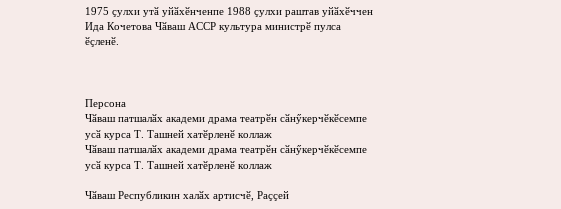1975 ҫулхи утӑ уйӑхӗнченпе 1988 ҫулхи раштав уйӑхӗччен Ида Кочетова Чӑваш АССР культура министрӗ пулса ӗҫленӗ.



Персона
Чӑваш патшалӑх академи драма театрӗн сӑнӳкерчӗкӗсемпе усӑ курса Т. Ташней хатӗрленӗ коллаж
Чӑваш патшалӑх академи драма театрӗн сӑнӳкерчӗкӗсемпе усӑ курса Т. Ташней хатӗрленӗ коллаж

Чӑваш Республикин халӑх артисчӗ, Раҫҫей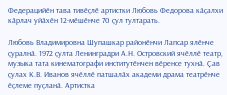Федерацийӗн тава тивӗҫлӗ артистки Любовь Федорова кӑҫалхи кӑрлач уйӑхӗн 12-мӗшӗнче 70 ҫул тултарать.

Любовь Владимировна Шупашкар районӗнчи Лапсар ялӗнче ҫуралнӑ. 1972 ҫулта Ленинградри А.Н. Островский ячӗллӗ театр, музыка тата кинематографи институтӗнчен вӗренсе тухнӑ. Ҫав ҫулах К.В. Иванов ячӗллӗ патшалӑх академи драма театрӗнче ӗҫлеме пуҫланӑ. Артистка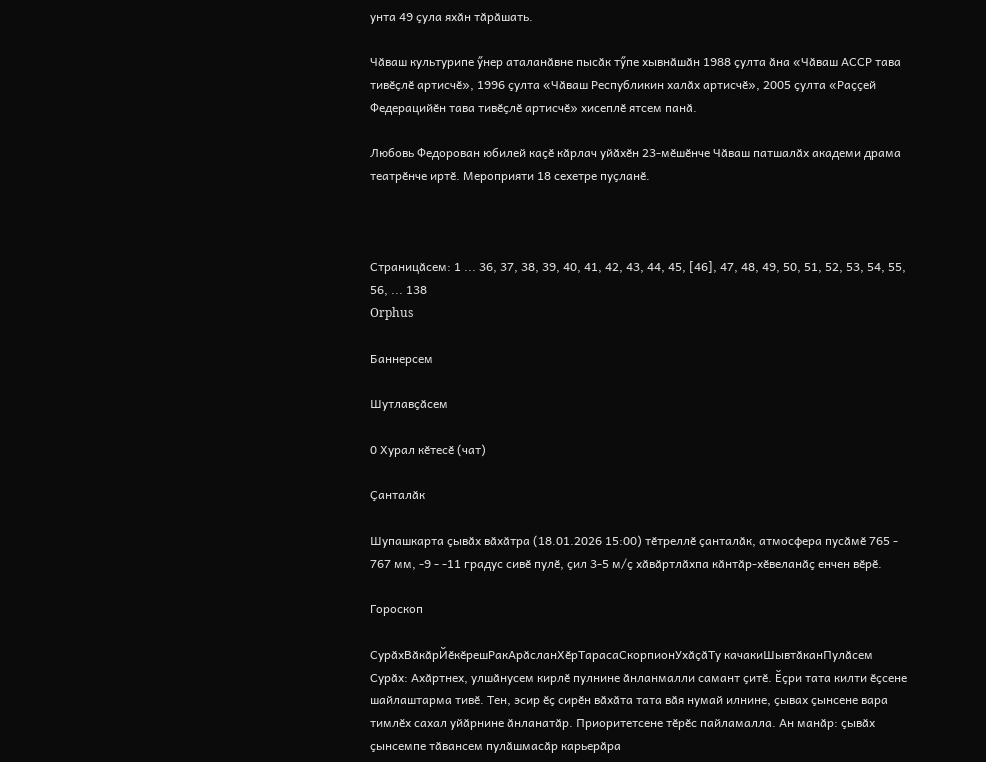унта 49 ҫула яхӑн тӑрӑшать.

Чӑваш культурипе ӳнер аталанӑвне пысӑк тӳпе хывнӑшӑн 1988 ҫулта ӑна «Чӑваш АССР тава тивӗҫлӗ артисчӗ», 1996 ҫулта «Чӑваш Республикин халӑх артисчӗ», 2005 ҫулта «Раҫҫей Федерацийӗн тава тивӗҫлӗ артисчӗ» хисеплӗ ятсем панӑ.

Любовь Федорован юбилей каҫӗ кӑрлач уйӑхӗн 23-мӗшӗнче Чӑваш патшалӑх академи драма театрӗнче иртӗ. Мероприяти 18 сехетре пуҫланӗ.



Страницӑсем: 1 ... 36, 37, 38, 39, 40, 41, 42, 43, 44, 45, [46], 47, 48, 49, 50, 51, 52, 53, 54, 55, 56, ... 138
Orphus

Баннерсем

Шутлавҫӑсем

0 Хурал кӗтесӗ (чат)

Ҫанталӑк

Шупашкарта ҫывӑх вӑхӑтра (18.01.2026 15:00) тӗтреллӗ ҫанталӑк, атмосфера пусӑмӗ 765 - 767 мм, -9 - -11 градус сивӗ пулӗ, ҫил 3-5 м/ҫ хӑвӑртлӑхпа кӑнтӑр-хӗвеланӑҫ енчен вӗрӗ.

Гороскоп

СурӑхВӑкӑрЙӗкӗрешРакАрӑсланХӗрТарасаСкорпионУхӑҫӑТу качакиШывтӑканПулӑсем
Сурӑх: Ахӑртнех, улшӑнусем кирлӗ пулнине ӑнланмалли самант ҫитӗ. Ӗҫри тата килти ӗҫсене шайлаштарма тивӗ. Тен, эсир ӗҫ сирӗн вӑхӑта тата вӑя нумай илнине, ҫывах ҫынсене вара тимлӗх сахал уйӑрнине ӑнланатӑр. Приоритетсене тӗрӗс пайламалла. Ан манӑр: ҫывӑх ҫынсемпе тӑвансем пулӑшмасӑр карьерӑра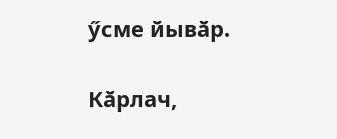ӳсме йывӑр.

Кӑрлач,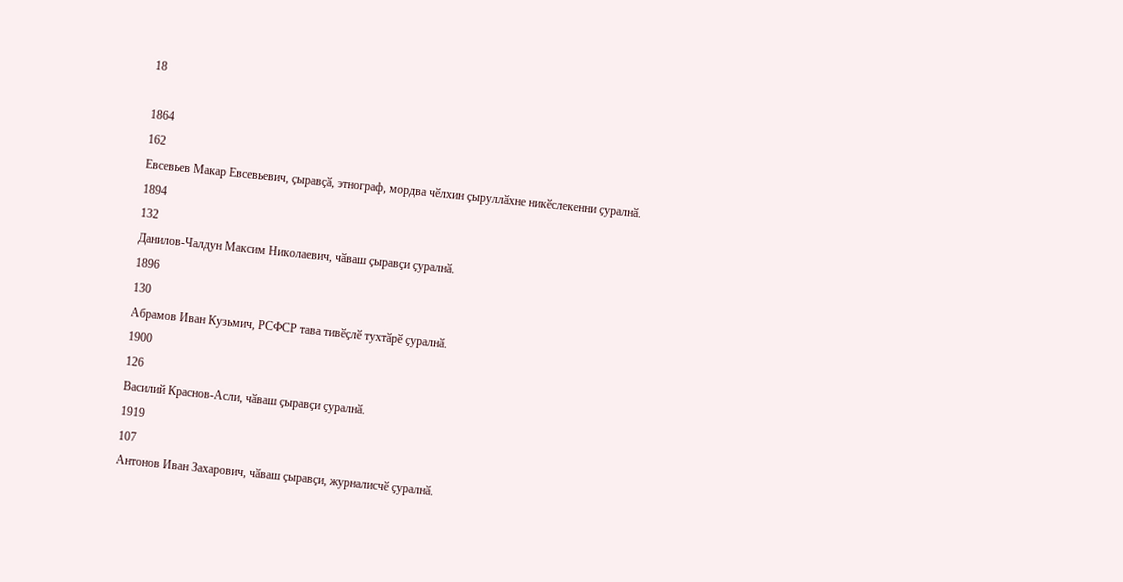18

1864
162
Евсевьев Макар Евсевьевич, ҫыравҫӑ, этнограф, мордва чӗлхин ҫыруллӑхне никӗслекенни ҫуралнӑ.
1894
132
Данилов-Чалдун Максим Николаевич, чӑваш ҫыравҫи ҫуралнӑ.
1896
130
Абрамов Иван Кузьмич, РСФСР тава тивӗҫлӗ тухтӑрӗ ҫуралнӑ.
1900
126
Василий Краснов-Асли, чӑваш ҫыравҫи ҫуралнӑ.
1919
107
Антонов Иван Захарович, чӑваш ҫыравҫи, журналисчӗ ҫуралнӑ.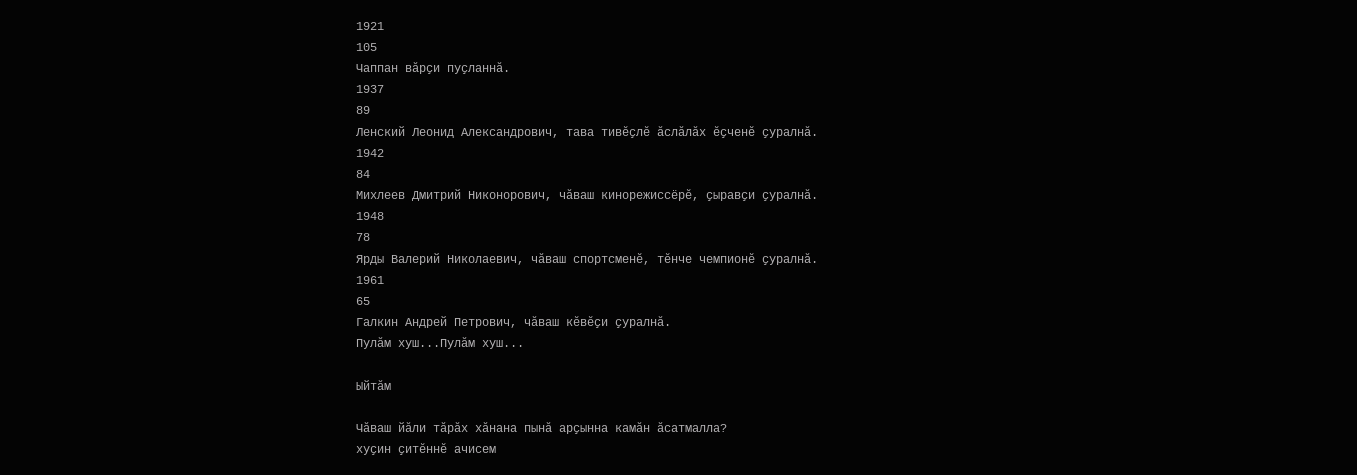1921
105
Чаппан вӑрҫи пуҫланнӑ.
1937
89
Ленский Леонид Александрович, тава тивӗҫлӗ ӑслӑлӑх ӗҫченӗ ҫуралнӑ.
1942
84
Михлеев Дмитрий Никонорович, чӑваш кинорежиссёрӗ, ҫыравҫи ҫуралнӑ.
1948
78
Ярды Валерий Николаевич, чӑваш спортсменӗ, тӗнче чемпионӗ ҫуралнӑ.
1961
65
Галкин Андрей Петрович, чӑваш кӗвӗҫи ҫуралнӑ.
Пулӑм хуш...Пулӑм хуш...

Ыйтӑм

Чӑваш йӑли тӑрӑх хӑнана пынӑ арҫынна камӑн ӑсатмалла?
хуҫин ҫитӗннӗ ачисем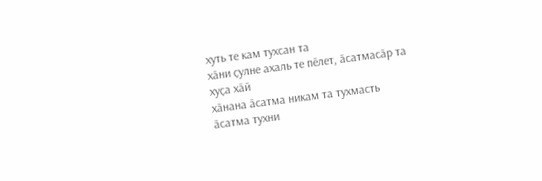хуть те кам тухсан та
хӑни ҫулне ахаль те пӗлет, ӑсатмасӑр та
хуҫа хӑй
хӑнана ӑсатма никам та тухмасть
ӑсатма тухни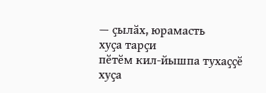— ҫылӑх, юрамасть
хуҫа тарҫи
пӗтӗм кил-йышпа тухаҫҫӗ
хуҫа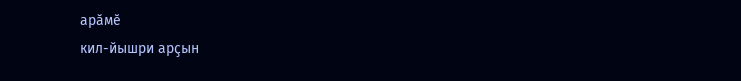арӑмӗ
кил-йышри арҫын